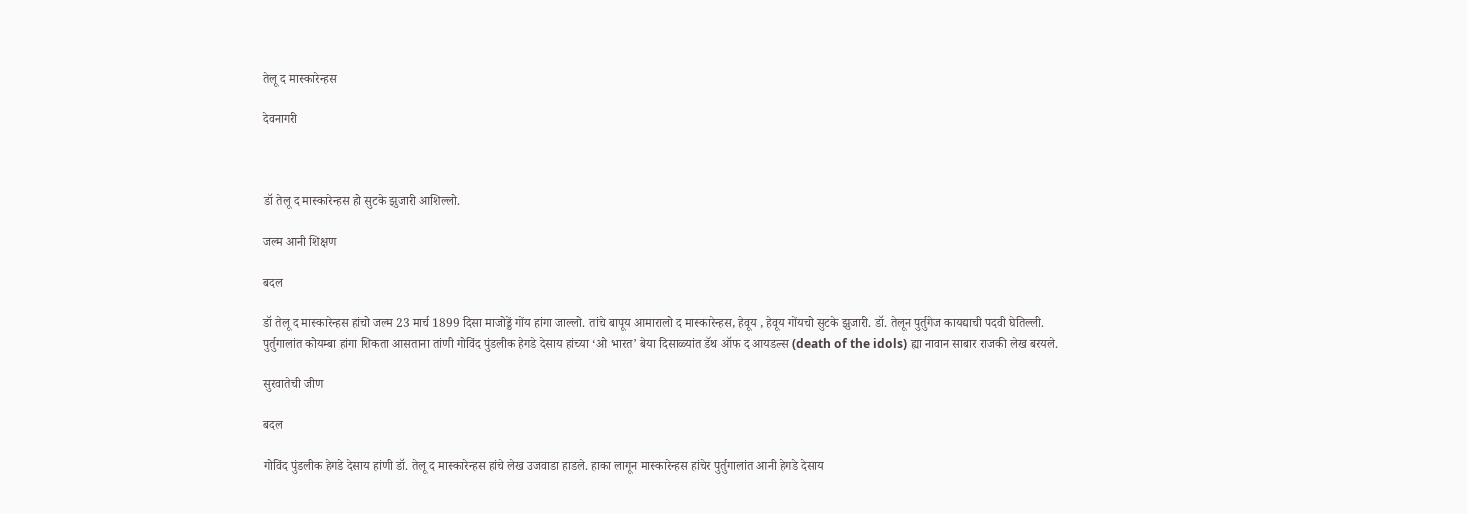तेलू द मास्कारेन्हस

देवनागरी



डॉ तेलू द मास्कारेन्हस हो सुटके झुजारी आशिल्लो.

जल्म आनी शिक्षण

बदल

डॉ तेलू द मास्कारेन्हस हांचो जल्म 23 मार्च 1899 दिसा माजोड्डें गोंय हांगा जाल्लो. तांचे बापूय आमारालो द मास्कारेन्हस, हेवूय , हेवूय गोंयचो सुटके झुजारी. डॉ. तेलून पुर्तुगेज कायद्याची पदवी घेतिल्ली. पुर्तुगालांत कोयम्बा हांगा शिकता आसताना तांणी गोविंद पुंडलीक हेगडे देसाय हांच्या ‘ओ भारत’ बेया दिसाळ्यांत डॅथ ऑफ द आयडल्स (death of the idols) ह्या नावान साबार राजकी लेख बरयले.

सुरवातेची जीण

बदल

गोविंद पुंडलीक हेगडे देसाय हांणी डॉ. तेलू द मास्कारेन्हस हांचे लेख उजवाडा हाडले. हाका लागून मास्कारेन्हस हांचेर पुर्तुगालांत आनी हेगडे देसाय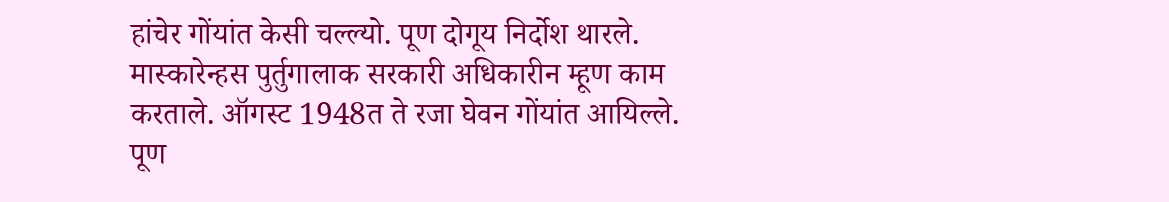हांचेर गोंयांत केसी चल्ल्यो. पूण दोगूय निर्दोश थारले. मास्कारेन्हस पुर्तुगालाक सरकारी अधिकारीन म्हूण काम करताले. ऑगस्ट 1948त ते रजा घेवन गोंयांत आयिल्ले. पूण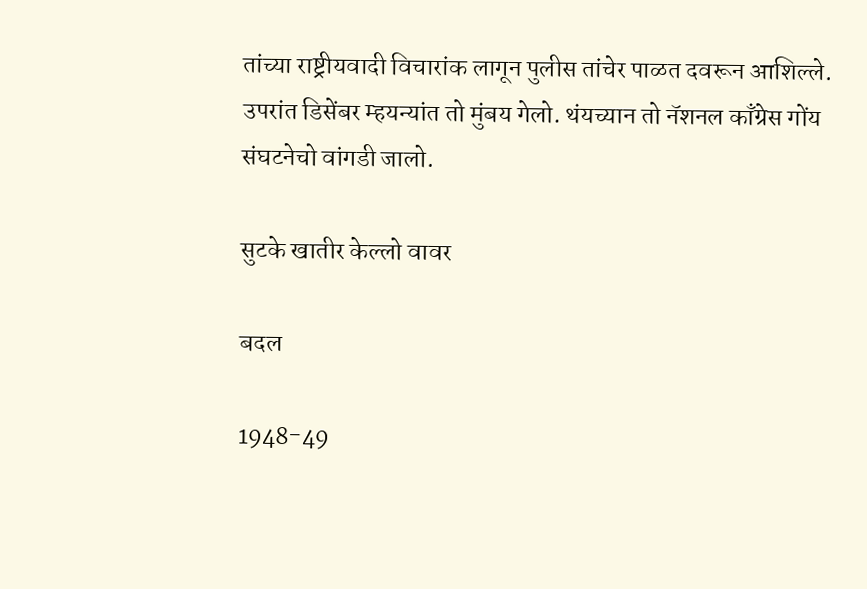तांच्या राष्ट्रीयवादी विचारांक लागून पुलीस तांचेर पाळत दवरून आशिल्ले. उपरांत डिसेंबर म्हयन्यांत तो मुंबय गेलो. थंयच्यान तो नॅशनल काँग्रेस गोंय संघटनेचो वांगडी जालो.

सुटके खातीर केल्लो वावर

बदल

1948-49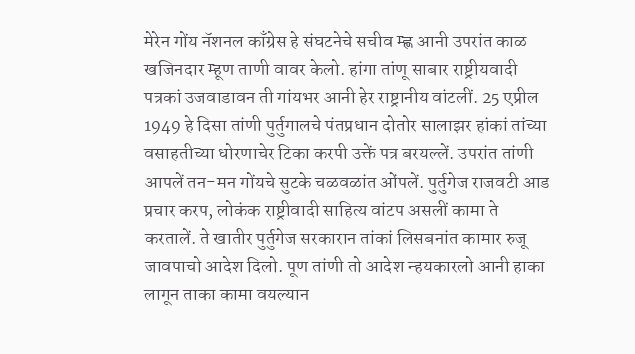मेरेन गोंय नॅशनल काँग्रेस हे संघटनेचे सचीव म्ह्ण आनी उपरांत काळ खजिनदार म्हूण ताणी वावर केलो. हांगा तांणू साबार राष्ट्रीयवादी पत्रकां उजवाडावन ती गांयभर आनी हेर राष्ट्रानीय वांटलीं. 25 एप्रील 1949 हे दिसा तांणी पुर्तुगालचे पंतप्रधान दोतोर सालाझर हांकां तांच्या वसाहतीच्या धोरणाचेर टिका करपी उक्तें पत्र बरयल्लें. उपरांत तांणी आपलें तन-मन गोंयचे सुटके चळवळांत ओंपलें. पुर्तुगेज राजवटी आड प्रचार करप, लोकंक राष्ट्रीवादी साहित्य वांटप असलीं कामा ते करतालें. ते खातीर पुर्तुगेज सरकारान तांकां लिसबनांत कामार रुजू जावपाचो आदेश दिलो. पूण तांणी तो आदेश न्हयकारलो आनी हाका लागून ताका कामा वयल्यान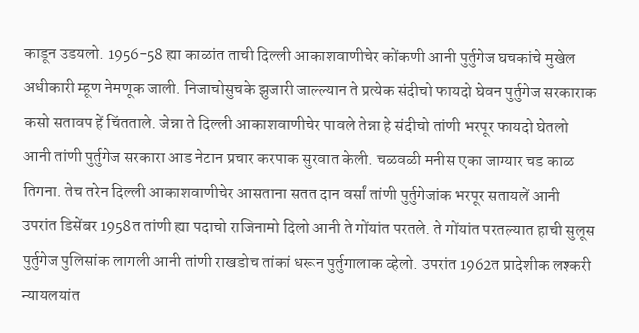काडून उडयलो. 1956-58 ह्या काळांत ताची दिल्ली आकाशवाणीचेर कोंकणी आनी पुर्तुगेज घचकांचे मुखेल अधीकारी म्हूण नेमणूक जाली. निजाचोसुचके झुजारी जाल्ल्यान ते प्रत्येक संदीचो फायदो घेवन पुर्तुगेज सरकाराक कसो सतावप हें चिंतताले. जेन्ना ते दिल्ली आकाशवाणीचेर पावले तेन्ना हे संदीचो तांणी भरपूर फायदो घेतलो आनी तांणी पुर्तुगेज सरकारा आड नेटान प्रचार करपाक सुरवात केली. चळवळी मनीस एका जाग्यार चड काळ तिगना. तेच तरेन दिल्ली आकाशवाणीचेर आसताना सतत दान वर्सां तांणी पुर्तुगेजांक भरपूर सतायलें आनी उपरांत डिसेंबर 1958त तांणी ह्या पदाचो राजिनामो दिलो आनी ते गोंयांत परतले. ते गोंयांत परतल्यात हाची सुलूस पुर्तुगेज पुलिसांक लागली आनी तांणी राखडोच तांकां धरून पुर्तुगालाक व्हेलो. उपरांत 1962त प्रादेशीक लश्करी न्यायलयांत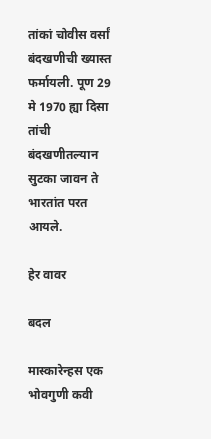तांकां चोवीस वर्सां बंदखणीची ख्यास्त फर्मायली. पूण 29 मे 1970 ह्या दिसा तांची बंदखणीतल्यान सुटका जावन ते भारतांत परत आयले.

हेर वावर

बदल

मास्कारेन्हस एक भोवगुणी कवी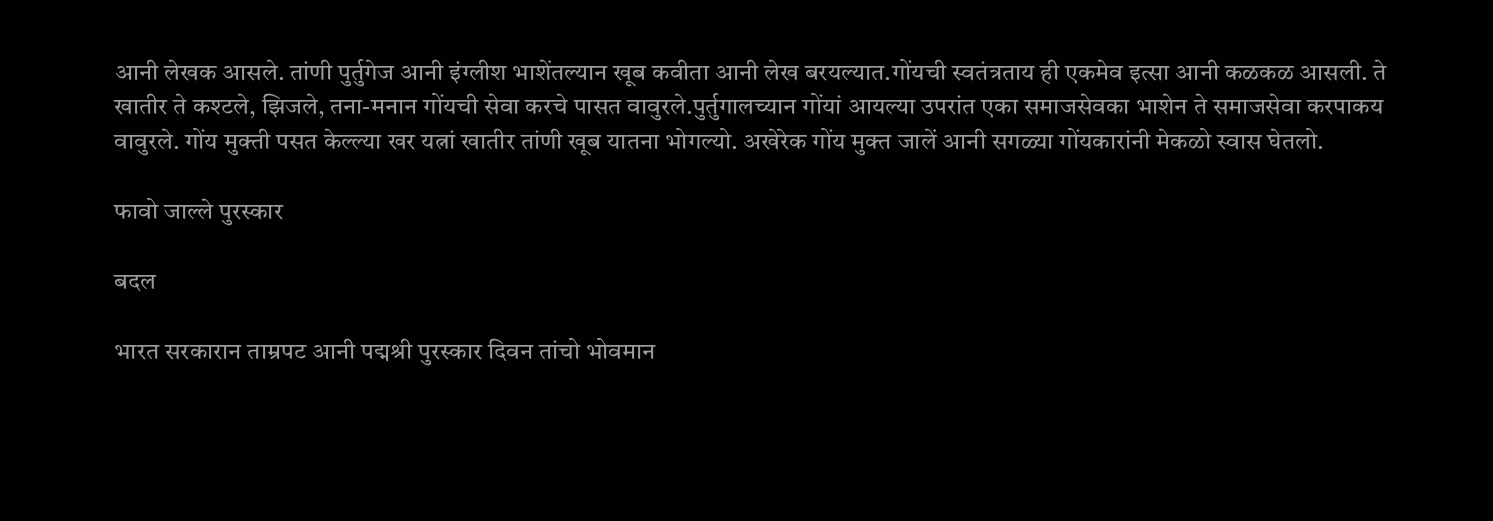आनी लेखक आसले. तांणी पुर्तुगेज आनी इंग्लीश भाशेंतल्यान खूब कवीता आनी लेख बरयल्यात.गोंयची स्वतंत्रताय ही एकमेव इत्सा आनी कळकळ आसली. ते खातीर ते कश्टले, झिजले, तना-मनान गोंयची सेवा करचे पासत वावुरले.पुर्तुगालच्यान गोंयां आयल्या उपरांत एका समाजसेवका भाशेन ते समाजसेवा करपाकय वावुरले. गोंय मुक्ती पसत केल्ल्या खर यत्नां खातीर तांणी खूब यातना भोगल्यो. अखेरेक गोंय मुक्त जालें आनी सगळ्या गोंयकारांनी मेकळो स्वास घेतलो.

फावो जाल्ले पुरस्कार

बदल

भारत सरकारान ताम्रपट आनी पद्मश्री पुरस्कार दिवन तांचो भोवमान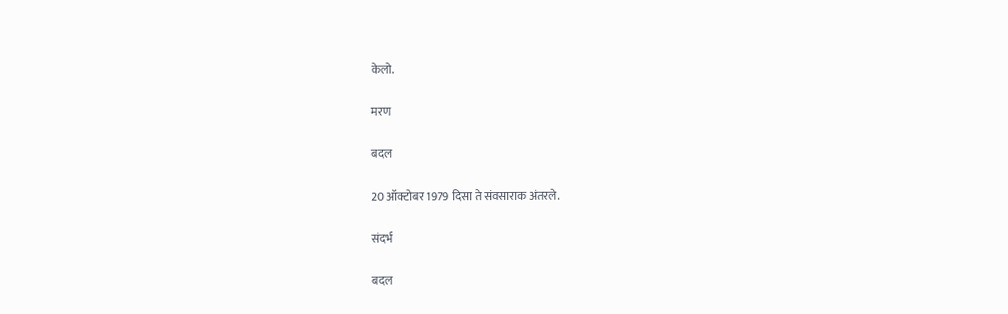केलो.

मरण

बदल

20 ऑक्टोबर 1979 दिसा ते संवसाराक अंतरले.

संदर्भ

बदल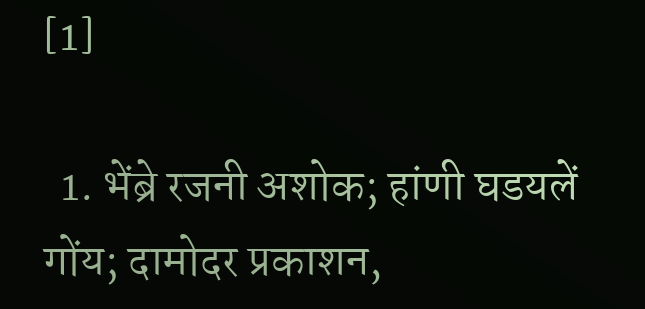[1]

  1. भेंब्रे रजनी अशोक; हांणी घडयलें गोंय; दामोदर प्रकाशन,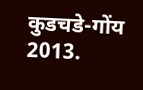कुडचडे-गोंय 2013.